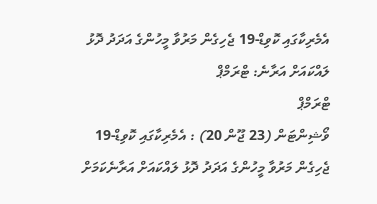އެމެރިކާގައި ކޮވިޑް-19 ޖެހިގެން މަރުވާ މީހުންގެ އަދަދު ދޮޅު ލައްކައަށް އަރާނެ: ޓްރަމްޕް
ޓްރަމްޕް
ވޯޝިންޓަން (23 ޖޫން 20) : އެމެރިކާގައި ކޮވިޑް-19 ޖެހިގެން މަރުވާ މީހުންގެ އަދަދު ދޮޅު ލައްކައަށް އަރާނެކަމަށް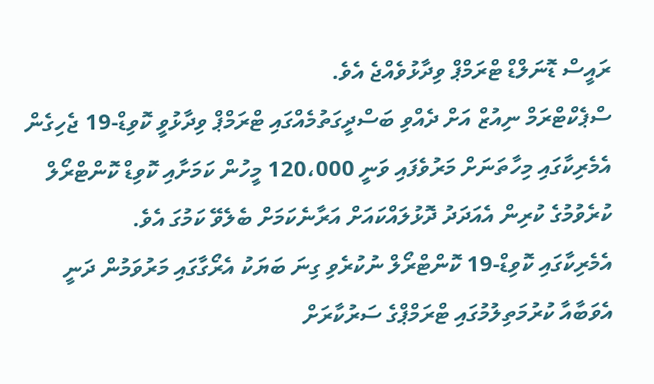ރައީސް ޑޮނަލްޑް ޓްރަމްޕް ވިދާޅުވެއްޖެ އެވެ.
ސްޕެކްޓްރަމް ނިއުޒް އަށް ދެއްވި ބަސްދީގަތުމެއްގައި ޓްރަމްޕް ވިދާޅުވީ ކޮވިޑް-19 ޖެހިގެން އެމެރިކާގައި މިހާތަނަށް މަރުވެފައި ވަނީ 120،000 މީހުން ކަމަށާއި ކޮވިޑް ކޮންޓްރޯލް ކުރެވުމުގެ ކުރިން އެއަދަދު ދޮޅުލައްކައަށް އަރާނެކަމަށް ބެލެވޭ ކަމުގަ އެވެ.
އެމެރިކާގައި ކޮވިޑް-19 ކޮންޓްރޯލް ނުކުރެވި ގިނަ ބަޔަކު އެރޯގާގައި މަރުވަމުން ދަނީ އެވަބާއާ ކުރުމަތިލުމުގައި ޓްރަމްޕްގެ ސަރުކާރަށް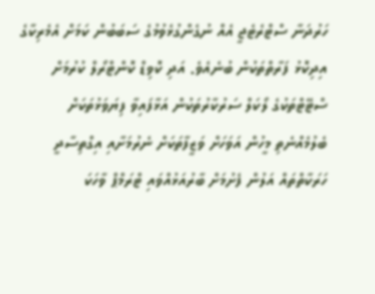ހަރުދަނާ ސްޓްރެޓެޖީ އެއް ނުގެންގުޅެވުމުގެ ސަބަބުން ކަމަށް އެމެރިކާގެ އިދިކޮޅު ފަރާތްތަކުން ބުނެއެވެ. އަދި ކޮވިޑް ކޮންޓްރޯލް ކުރުމަށް ސްޓޭޓްތަކުގެ ލޯކަލް ސަރުކާރުތަކުން އަޅާފައިވާ ފިޔަވަޅުތަކަށް ބެލުމެއްނެތި މީހުން އަވަހަށް ވަޒީފާތަކަށް ނެރުމަށާއި އިގްތިސާދީ ހަރަކާތްތައް އަލުން ފެށުމަށް ބާރުއަޅުއްވައި ޓްރަމްޕް ވާހަކަ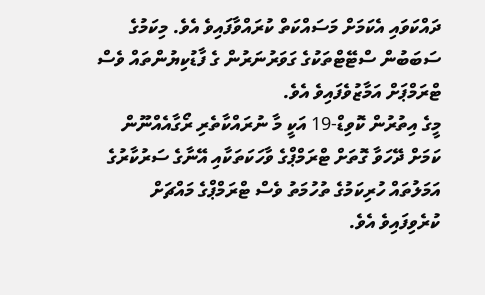ދައްކަވައި އެކަމަށް މަސައްކަތް ކުރައްވާފައިވެ އެވެ. މިކަމުގެ ސަބަބުން ސްޓޭޓްތަކުގެ ގަވަރުނަރުން ގެ ފާޑުކިޔުންތައް ވެސް ޓްރަމްޕަށް އަމާޒުވެފައިވެ އެވެ.
މީގެ އިތުރުން ކޮވިޑް-19 އަކީ މާ ނުރައްކާތެރި ރޯގާއެއްނޫން ކަމަށް ދޭހަވާ ގޮތަށް ޓްރަމްޕްގެ ވާހަކަތަކާއި އޭނާގެ ސަރުކާރުގެ އަމަލުތައް ހުރިކަމުގެ ތުހުމަތު ވެސް ޓްރަމްޕްގެ މައްޗަށް ކުރެވިފައިވެ އެވެ.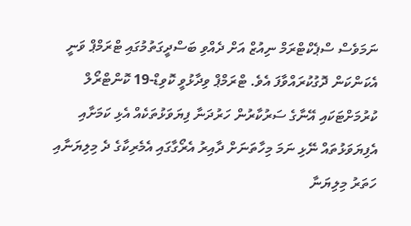ނަމަވެސް ސްޕެކްޓްރަމް ނިއުޒް އަށް ދެއްވި ބަސްދީގަތުމުގައި ޓްރަމްޕް ވަނީ އެކަންކަން ދޮގުކުރައްވާފަ އެވެ. ޓްރަމްޕް ވިދާޅުވީ ކޮވިޑް-19 ކޮންޓްރޯލް ކުރުމަށްޓަކައި އޭނާގެ ސަރުކާރުން ހަރުދަނާ ފިޔަވަޅުތަކެއް އެޅި ކަމަށާއި އެފިޔަވަޅުތައް ނޭޅި ނަމަ މިހާތަނަށް ދާއިރު އެރޯގާގައި އެމެރިކާގެ ދެ މިލިޔަނާއި ހަތަރު މިލިޔަނާ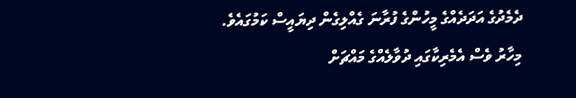ދެމެދުގެ އަދަދެއްގެ މީހުންގެ ފުރާނަ ގެއްލިގެން ދިޔައީސް ކަމުގައެވެ.
މިހާރު ވެސް އެމެރިކާގައި ދުވާލެއްގެ މައްޗަށް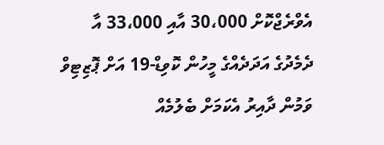އެވްރެޖްކޮށް 30،000 އާއި 33،000 އާ ދެމެދުގެ އަދަދެއްގެ މީހުން ކޮވިޑް-19 އަށް ޕޮޒިޓިވް ވަމުން ދާއިރު އެކަމަށް ބެލުމެއް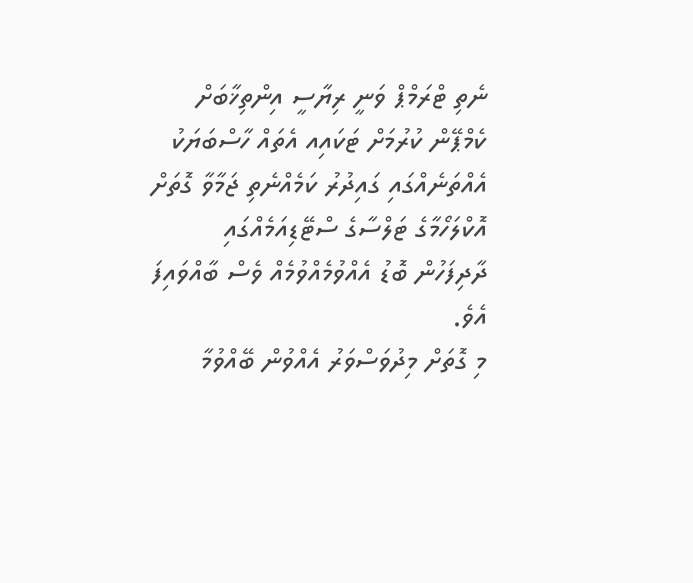ނެތި ޓްރަމްޕް ވަނީ ރިޔާސީ އިންތިޚާބަށް ކެމްޕޭން ކުރުމަށް ޓަކައިއ އެތައް ހާސްބަޔަކު އެއްތަނެއްގައި ގައިދުރު ކަމެއްނެތި ޖަމާވާ ގޮތަށް އޮކްލަހޯމާގެ ޓަލްސާގެ ސްޓޭޑިއަމެއްގައި ދާދިފަހުން ބޮޑު އެއްވުމެއްވުމެއް ވެސް ބާއްވައިފަ އެވެ.
މި ގޮތަށް މިދުވަސްވަރު އެއްވުން ބޭއްވުމާ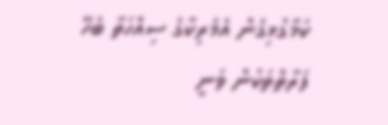ކަމާގުޅިގެން އެމެރިކާގެ ސިއްހަތާ ބެހޭ ފަރާތްތަކުން ވަނީ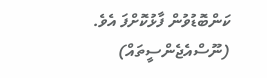ކަންބޮޑުވުން ފާޅުކޮށްފަ އެވެ. (ނޫސްއެޖެންސީތައް)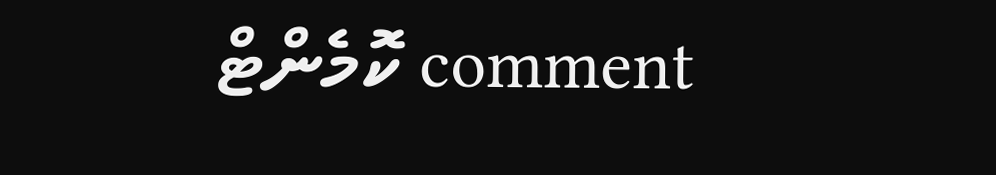comment ކޮމެންޓް